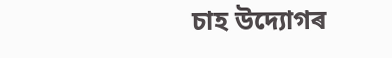চাহ উদ্যোগৰ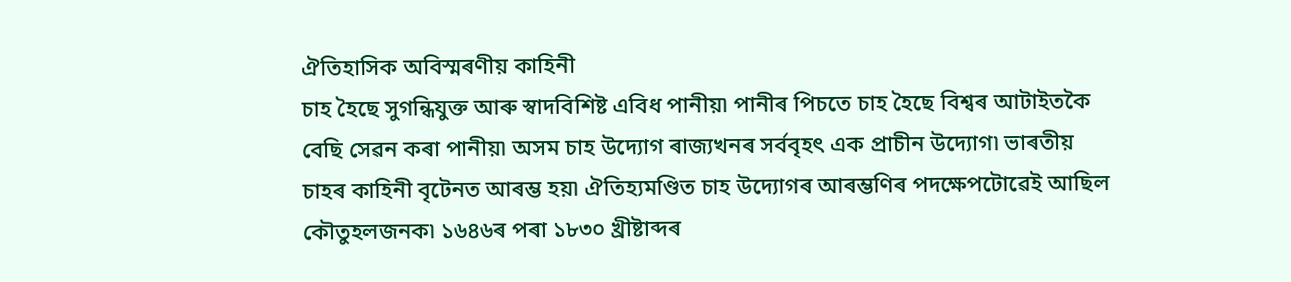ঐতিহাসিক অবিস্মৰণীয় কাহিনী
চাহ হৈছে সুগন্ধিযুক্ত আৰু স্বাদবিশিষ্ট এবিধ পানীয়৷ পানীৰ পিচতে চাহ হৈছে বিশ্বৰ আটাইতকৈ বেছি সেৱন কৰা পানীয়৷ অসম চাহ উদ্যোগ ৰাজ্যখনৰ সৰ্ববৃহৎ এক প্ৰাচীন উদ্যোগ৷ ভাৰতীয় চাহৰ কাহিনী বৃটেনত আৰম্ভ হয়৷ ঐতিহ্যমণ্ডিত চাহ উদ্যোগৰ আৰম্ভণিৰ পদক্ষেপটোৱেই আছিল কৌতুহলজনক৷ ১৬৪৬ৰ পৰা ১৮৩০ খ্ৰীষ্টাব্দৰ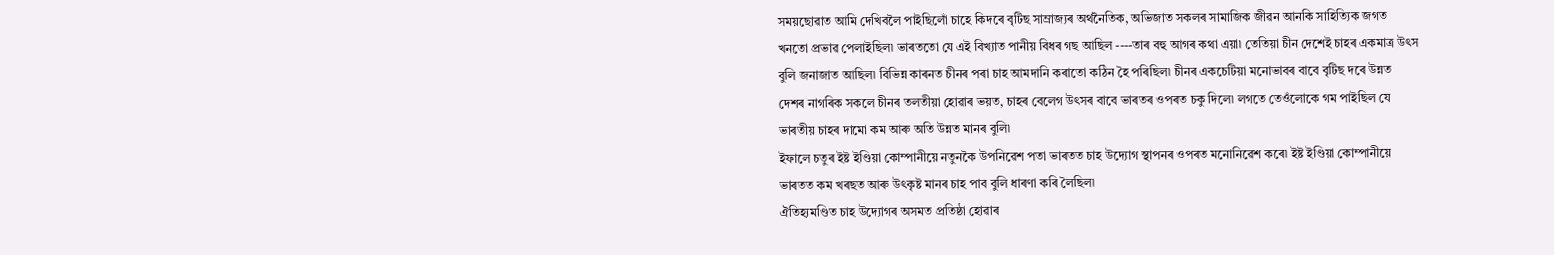সময়ছোৱাত আমি দেখিবলৈ পাইছিলোঁ চাহে কিদৰে বৃটিছ সাম্ৰাজ্যৰ অৰ্থনৈতিক, অভিজাত সকলৰ সামাজিক জীৱন আনকি সাহিত্যিক জগত খনতো প্ৰভাৱ পেলাইছিল৷ ভাৰততো যে এই বিখ্যাত পানীয় বিধৰ গছ আছিল ----তাৰ বহু আগৰ কথা এয়া৷ তেতিয়া চীন দেশেই চাহৰ একমাত্ৰ উৎস বুলি জনাজাত আছিল৷ বিভিন্ন কাৰনত চীনৰ পৰা চাহ আমদানি কৰাতো কঠিন হৈ পৰিছিল৷ চীনৰ একচেটিয়া মনোভাবৰ বাবে বৃটিছ দৰে উন্নত দেশৰ নাগৰিক সকলে চীনৰ তলতীয়া হোৱাৰ ভয়ত, চাহৰ বেলেগ উৎসৰ বাবে ভাৰতৰ ওপৰত চকু দিলে৷ লগতে তেওঁলোকে গম পাইছিল যে ভাৰতীয় চাহৰ দামো কম আৰু অতি উন্নত মানৰ বুলি৷
ইফালে চতুৰ ইষ্ট ইণ্ডিয়া কোম্পানীয়ে নতুনকৈ উপনিৱেশ পতা ভাৰতত চাহ উদ্যোগ স্থাপনৰ ওপৰত মনোনিৱেশ কৰে৷ ইষ্ট ইণ্ডিয়া কোম্পানীয়ে ভাৰতত কম খৰছত আৰু উৎকৃষ্ট মানৰ চাহ পাব বুলি ধাৰণা কৰি লৈছিল৷
ঐতিহ্যমণ্ডিত চাহ উদ্যোগৰ অসমত প্ৰতিষ্ঠা হোৱাৰ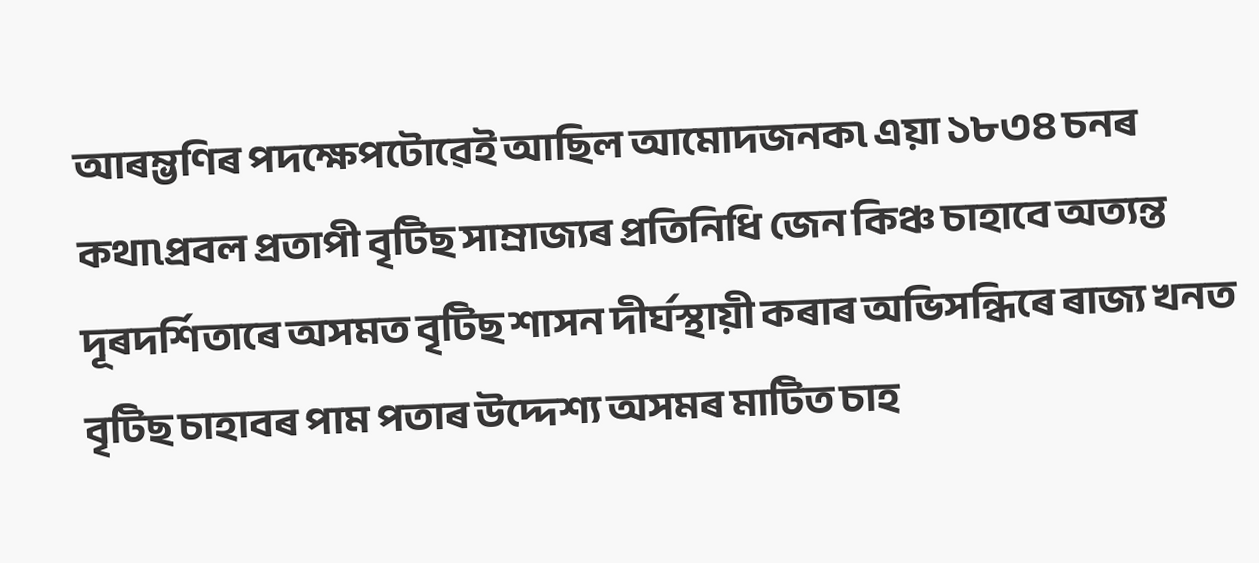আৰম্ভণিৰ পদক্ষেপটোৱেই আছিল আমোদজনক৷ এয়া ১৮৩৪ চনৰ কথা৷প্ৰবল প্ৰতাপী বৃটিছ সাম্ৰাজ্যৰ প্ৰতিনিধি জেন কিঞ্চ চাহাবে অত্যন্ত দূৰদৰ্শিতাৰে অসমত বৃটিছ শাসন দীৰ্ঘস্থায়ী কৰাৰ অভিসন্ধিৰে ৰাজ্য খনত বৃটিছ চাহাবৰ পাম পতাৰ উদ্দেশ্য অসমৰ মাটিত চাহ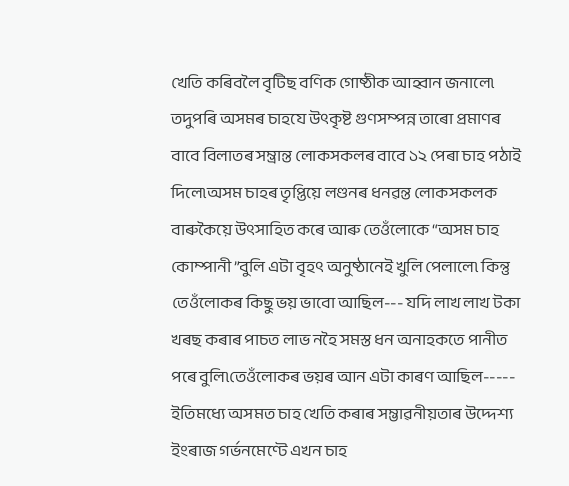খেতি কৰিবলৈ বৃটিছ বণিক গোষ্ঠীক আহ্বান জনালে৷ তদুপৰি অসমৰ চাহযে উৎকৃষ্ট গুণসম্পন্ন তাৰো প্ৰমাণৰ বাবে বিলাতৰ সম্ভ্ৰান্ত লোকসকলৰ বাবে ১২ পেৰা চাহ পঠাই দিলে৷অসম চাহৰ তৃপ্তিয়ে লণ্ডনৰ ধনৱন্ত লোকসকলক বাৰুকৈয়ে উৎসাহিত কৰে আৰু তেওঁলোকে “অসম চাহ কোম্পানী ”বুলি এটা বৃহৎ অনুষ্ঠানেই খুলি পেলালে৷ কিন্তু তেওঁলোকৰ কিছু ভয় ভাবো আছিল--- যদি লাখ লাখ টকা খৰছ কৰাৰ পাচত লাভ নহৈ সমস্ত ধন অনাহকতে পানীত পৰে বুলি৷তেওঁলোকৰ ভয়ৰ আন এটা কাৰণ আছিল----- ইতিমধ্যে অসমত চাহ খেতি কৰাৰ সম্ভাৱনীয়তাৰ উদ্দেশ্য ইংৰাজ গৰ্ভনমেণ্টে এখন চাহ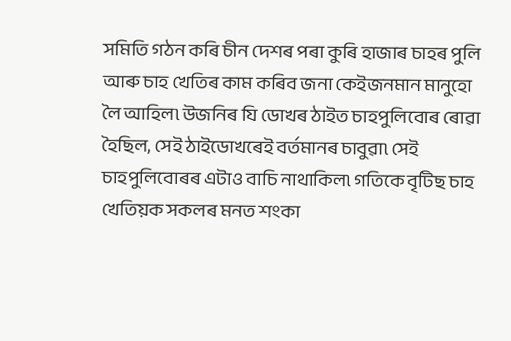সমিতি গঠন কৰি চীন দেশৰ পৰা কুৰি হাজাৰ চাহৰ পুলি আৰু চাহ খেতিৰ কাম কৰিব জনা কেইজনমান মানুহো লৈ আহিল৷ উজনিৰ যি ডোখৰ ঠাইত চাহপুলিবোৰ ৰোৱা হৈছিল, সেই ঠাইডোখৰেই বৰ্তমানৰ চাবুৱা৷ সেই চাহপুলিবোৰৰ এটাও বাচি নাথাকিল৷ গতিকে বৃটিছ চাহ খেতিয়ক সকলৰ মনত শংকা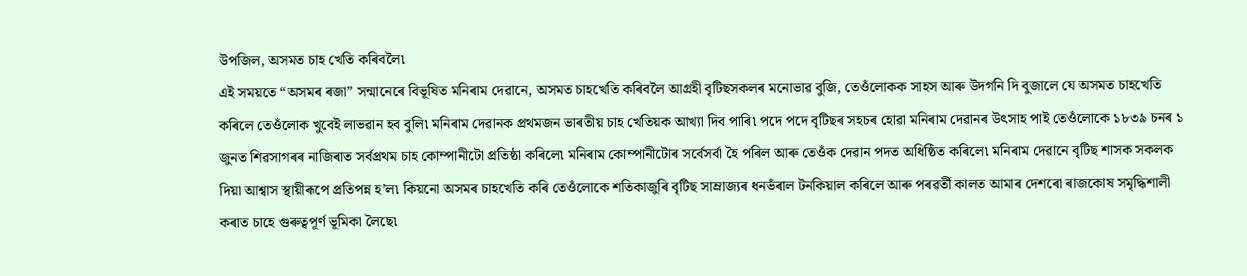উপজিল, অসমত চাহ খেতি কৰিবলৈ৷
এই সময়তে “অসমৰ ৰজা” সন্মানেৰে বিভূষিত মনিৰাম দেৱানে, অসমত চাহখেতি কৰিবলৈ আগ্ৰহী বৃটিছসকলৰ মনোভাৱ বুজি, তেওঁলোকক সাহস আৰু উদগনি দি বুজালে যে অসমত চাহখেতি কৰিলে তেওঁলোক খুবেই লাভৱান হব বুলি৷ মনিৰাম দেৱানক প্ৰথমজন ভাৰতীয় চাহ খেতিয়ক আখ্যা দিব পাৰি৷ পদে পদে বৃটিছৰ সহচৰ হোৱা মনিৰাম দেৱানৰ উৎসাহ পাই তেওঁলোকে ১৮৩৯ চনৰ ১ জুনত শিৱসাগৰৰ নাজিৰাত সৰ্বপ্ৰথম চাহ কোম্পানীটো প্ৰতিষ্ঠা কৰিলে৷ মনিৰাম কোম্পানীটোৰ সৰ্বেসৰ্বা হৈ পৰিল আৰু তেওঁক দেৱান পদত অধিষ্ঠিত কৰিলে৷ মনিৰাম দেৱানে বৃটিছ শাসক সকলক দিয়া আশ্বাস স্থায়ীৰূপে প্ৰতিপন্ন হ’ল৷ কিয়নো অসমৰ চাহখেতি কৰি তেওঁলোকে শতিকাজুৰি বৃটিছ সাম্ৰাজ্যৰ ধনভঁৰাল টনকিয়াল কৰিলে আৰু পৰৱৰ্তী কালত আমাৰ দেশৰো ৰাজকোষ সমৃদ্ধিশালী কৰাত চাহে গুৰুত্বপূৰ্ণ ভূমিকা লৈছে৷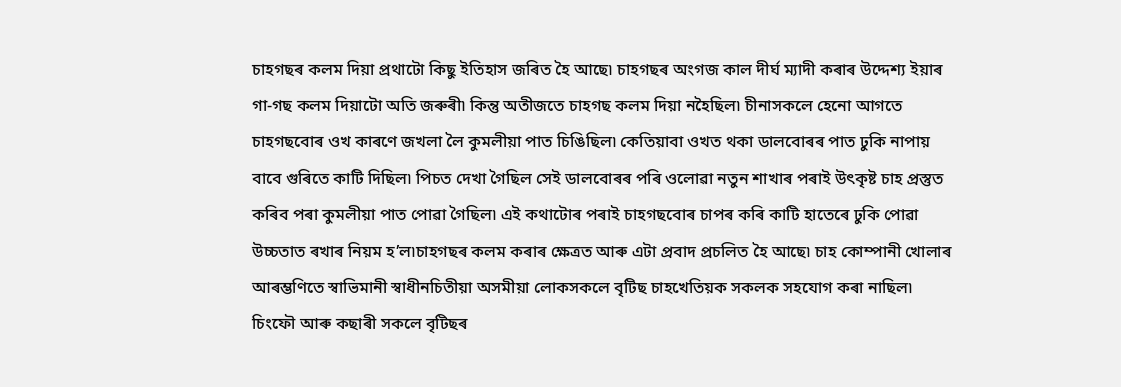চাহগছৰ কলম দিয়া প্ৰথাটো কিছু ইতিহাস জৰিত হৈ আছে৷ চাহগছৰ অংগজ কাল দীৰ্ঘ ম্যাদী কৰাৰ উদ্দেশ্য ইয়াৰ গা-গছ কলম দিয়াটো অতি জৰুৰী৷ কিন্তু অতীজতে চাহগছ কলম দিয়া নহৈছিল৷ চীনাসকলে হেনো আগতে চাহগছবোৰ ওখ কাৰণে জখলা লৈ কুমলীয়া পাত চিঙিছিল৷ কেতিয়াবা ওখত থকা ডালবোৰৰ পাত ঢুকি নাপায় বাবে গুৰিতে কাটি দিছিল৷ পিচত দেখা গৈছিল সেই ডালবোৰৰ পৰি ওলোৱা নতুন শাখাৰ পৰাই উৎকৃষ্ট চাহ প্ৰস্তুত কৰিব পৰা কুমলীয়া পাত পোৱা গৈছিল৷ এই কথাটোৰ পৰাই চাহগছবোৰ চাপৰ কৰি কাটি হাতেৰে ঢুকি পোৱা উচ্চতাত ৰখাৰ নিয়ম হ’ল৷চাহগছৰ কলম কৰাৰ ক্ষেত্ৰত আৰু এটা প্ৰবাদ প্ৰচলিত হৈ আছে৷ চাহ কোম্পানী খোলাৰ আৰম্ভণিতে স্বাভিমানী স্বাধীনচিতীয়া অসমীয়া লোকসকলে বৃটিছ চাহখেতিয়ক সকলক সহযোগ কৰা নাছিল৷ চিংফৌ আৰু কছাৰী সকলে বৃটিছৰ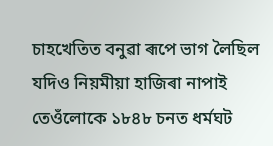চাহখেতিত বনুৱা ৰূপে ভাগ লৈছিল যদিও নিয়মীয়া হাজিৰা নাপাই তেওঁলোকে ১৮৪৮ চনত ধৰ্মঘট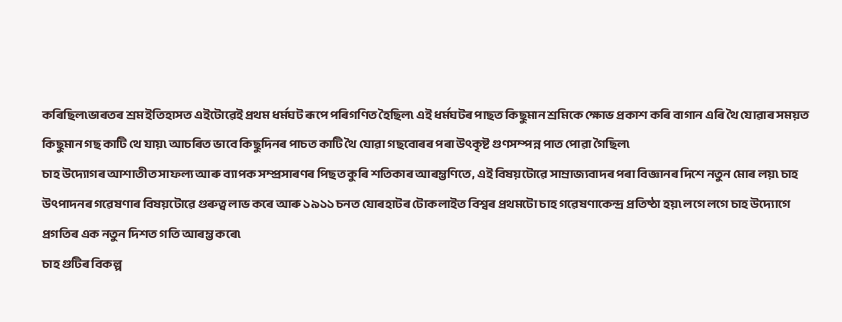কৰিছিল৷ভাৰতৰ শ্ৰম ইতিহাসত এইটোৱেই প্ৰথম ধৰ্মঘট ৰূপে পৰিগণিত হৈছিল৷ এই ধৰ্মঘটৰ পাছত কিছুমান শ্ৰমিকে ক্ষোভ প্ৰকাশ কৰি বাগান এৰি থৈ যোৱাৰ সময়ত কিছুমান গছ কাটি থে যায়৷ আচৰিত ভাবে কিছুদিনৰ পাচত কাটি থৈ যোৱা গছবোৰৰ পৰা উৎকৃষ্ট গুণসম্পন্ন পাত পোৱা গৈছিল৷
চাহ উদ্যোগৰ আশাতীত সাফল্য আৰু ব্যাপক সম্প্ৰসাৰণৰ পিছত কুৰি শতিকাৰ আৰম্ভণিতে, এই বিষয়টোৱে সাম্ৰাজ্যবাদৰ পৰা বিজ্ঞানৰ দিশে নতুন মোৰ লয়৷ চাহ উৎপাদনৰ গৱেষণাৰ বিষয়টোৱে গুৰুত্ব লাভ কৰে আৰু ১৯১১ চনত যোৰহাটৰ টোকলাইত বিশ্বৰ প্ৰথমটো চাহ গৱেষণাকেন্দ্ৰ প্ৰতিষ্ঠা হয়৷ লগে লগে চাহ উদ্যোগে প্ৰগতিৰ এক নতুন দিশত গতি আৰম্ভ কৰে৷
চাহ গুটিৰ বিকল্প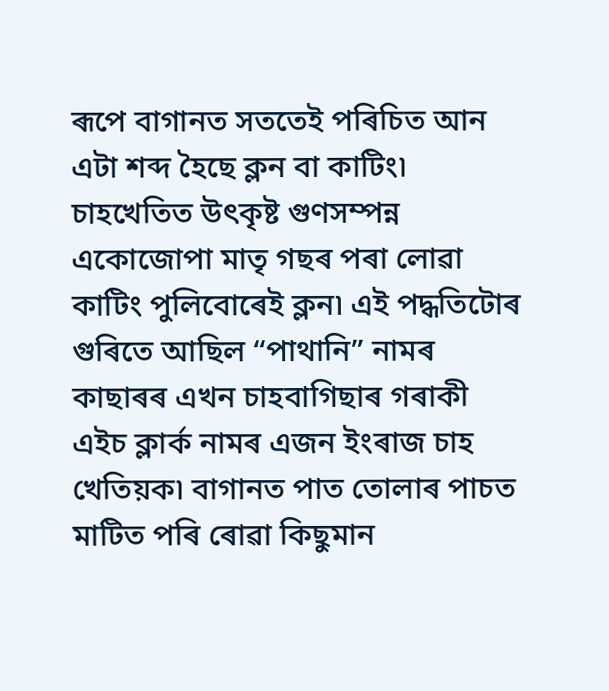ৰূপে বাগানত সততেই পৰিচিত আন এটা শব্দ হৈছে ক্লন বা কাটিং৷ চাহখেতিত উৎকৃষ্ট গুণসম্পন্ন একোজোপা মাতৃ গছৰ পৰা লোৱা কাটিং পুলিবোৰেই ক্লন৷ এই পদ্ধতিটোৰ গুৰিতে আছিল “পাথানি” নামৰ কাছাৰৰ এখন চাহবাগিছাৰ গৰাকী এইচ ক্লাৰ্ক নামৰ এজন ইংৰাজ চাহ খেতিয়ক৷ বাগানত পাত তোলাৰ পাচত মাটিত পৰি ৰোৱা কিছুমান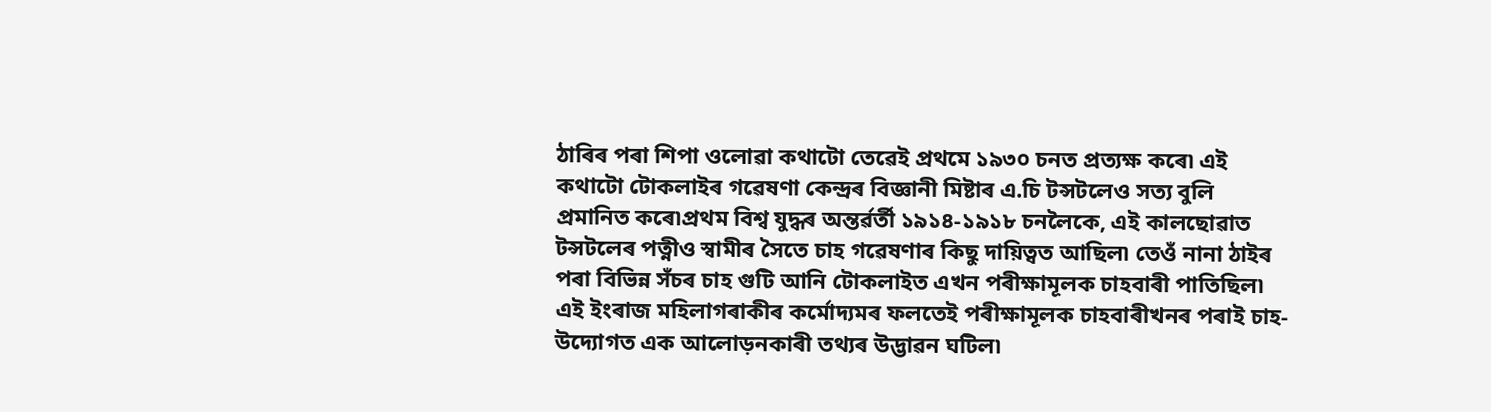ঠাৰিৰ পৰা শিপা ওলোৱা কথাটো তেৱেই প্ৰথমে ১৯৩০ চনত প্ৰত্যক্ষ কৰে৷ এই কথাটো টোকলাইৰ গৱেষণা কেন্দ্ৰৰ বিজ্ঞানী মিষ্টাৰ এ.চি টন্সটলেও সত্য বুলি প্ৰমানিত কৰে৷প্ৰথম বিশ্ব যুদ্ধৰ অন্তৰ্ৱৰ্তী ১৯১৪-১৯১৮ চনলৈকে, এই কালছোৱাত টন্সটলেৰ পত্নীও স্বামীৰ সৈতে চাহ গৱেষণাৰ কিছু দায়িত্বত আছিল৷ তেওঁ নানা ঠাইৰ পৰা বিভিন্ন সঁচৰ চাহ গুটি আনি টোকলাইত এখন পৰীক্ষামূলক চাহবাৰী পাতিছিল৷ এই ইংৰাজ মহিলাগৰাকীৰ কৰ্মোদ্যমৰ ফলতেই পৰীক্ষামূলক চাহবাৰীখনৰ পৰাই চাহ-উদ্যোগত এক আলোড়নকাৰী তথ্যৰ উদ্ভাৱন ঘটিল৷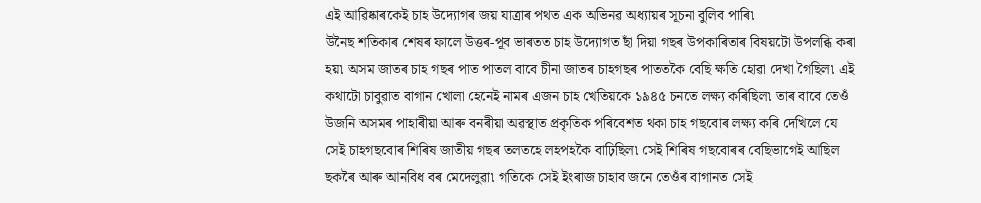এই আৱিষ্কাৰকেই চাহ উদ্যোগৰ জয় যাত্ৰাৰ পথত এক অভিনৱ অধ্যায়ৰ সূচনা বুলিব পাৰি৷
উনৈছ শতিকাৰ শেষৰ ফালে উত্তৰ-পূব ভাৰতত চাহ উদ্যোগত ছাঁ দিয়া গছৰ উপকাৰিতাৰ বিষয়টো উপলব্ধি কৰা হয়৷ অসম জাতৰ চাহ গছৰ পাত পাতল বাবে চীনা জাতৰ চাহগছৰ পাততকৈ বেছি ক্ষতি হোৱা দেখা গৈছিল৷ এই কথাটো চাবুৱাত বাগান খোলা হেনেই নামৰ এজন চাহ খেতিয়কে ১৯৪৫ চনতে লক্ষ্য কৰিছিল৷ তাৰ বাবে তেওঁ উজনি অসমৰ পাহাৰীয়া আৰু বনৰীয়া অৱস্থাত প্ৰকৃতিক পৰিবেশত থকা চাহ গছবোৰ লক্ষ্য কৰি দেখিলে যে সেই চাহগছবোৰ শিৰিষ জাতীয় গছৰ তলতহে লহপহকৈ বাঢ়িছিল৷ সেই শিৰিষ গছবোৰৰ বেছিভাগেই আছিল ছকৰৈ আৰু আনবিধ বৰ মেদেলুৱা৷ গতিকে সেই ইংৰাজ চাহাব জনে তেওঁৰ বাগানত সেই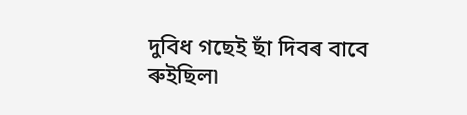দুবিধ গছেই ছাঁ দিবৰ বাবে ৰুইছিল৷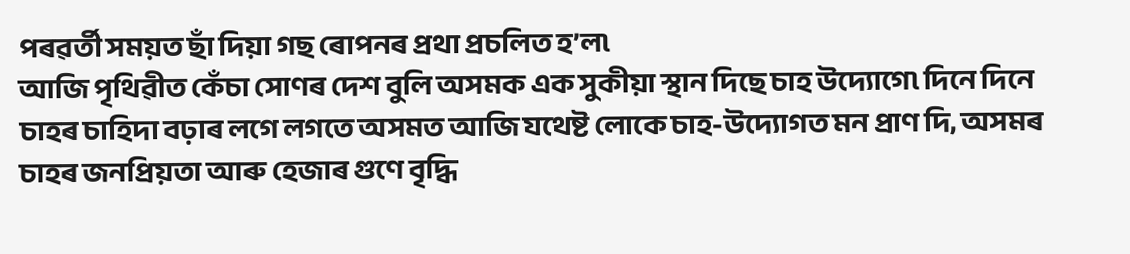পৰৱৰ্তী সময়ত ছাঁ দিয়া গছ ৰোপনৰ প্ৰথা প্ৰচলিত হ’ল৷
আজি পৃথিৱীত কেঁচা সোণৰ দেশ বুলি অসমক এক সুকীয়া স্থান দিছে চাহ উদ্যোগে৷ দিনে দিনে চাহৰ চাহিদা বঢ়াৰ লগে লগতে অসমত আজি যথেষ্ট লোকে চাহ-উদ্যোগত মন প্ৰাণ দি, অসমৰ চাহৰ জনপ্ৰিয়তা আৰু হেজাৰ গুণে বৃদ্ধি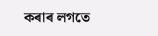কৰাৰ লগতে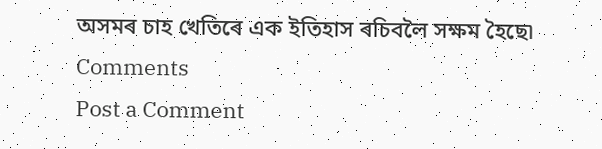অসমৰ চাহ খেতিৰে এক ইতিহাস ৰচিবলৈ সক্ষম হৈছে৷
Comments
Post a Comment